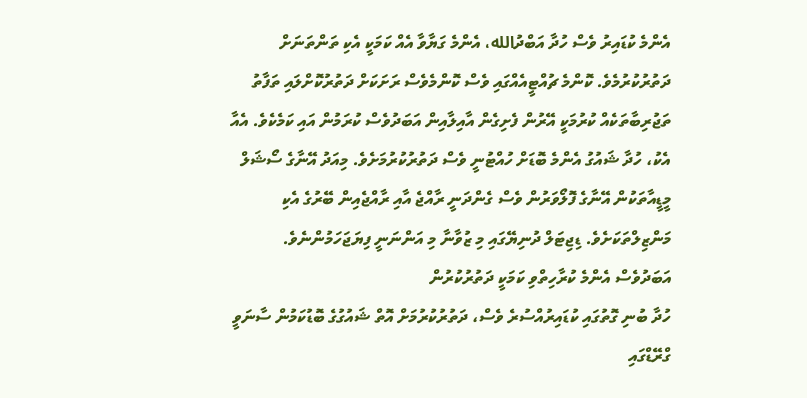އެންމެ ކުޑައިރު ވެސް ހުދާ އަބްދުالله، އެންމެ ގަޔާވާ އެއް ކަމަކީ އެކި ތަންތަނަށް ދަތުރުކުރުމެވެ. ކޮންމެ ޗުއްޓީއެއްގައި ވެސް ކޮންމެވެސް ރަށަކަށް ދަތުރުކޮށްލައި ތަފާތު ތަޖުރިބާތަކެއް ކުރުމަކީ އޭރުން ފެށިގެން އާއިލާއިން އަބަދުވެސް ކުރަމުން އައި ކަމެކެވެ. އެއާ އެކު، ހުދާ ޝައުގު އެންމެ ބޮޑަށް ހުއްޓުނީ ވެސް ދަތުރުކުރުމަށެވެ. މިއަދު އޭނާގެ ސޯޝަލް މީޑީއާތަކުން އޭނާގެ ފޮލޯވަރުން ވެސް ގެންދަނީ ރާއްޖެ އާއި ރާއްޖެއިން ބޭރުގެ އެކި މަންޒިލްތަކަށެވެ. ޑިޖިޓަލް ދުނިޔޭގައި މި ޒުވާނާ މި އަންނަނީ ފިޔަޖަހަމުންނެވެ.
އަބަދުވެސް އެންމެ ކުރާހިތްވި ކަމަކީ ދަތުރުކުރުން
ހުދާ ބުނި ގޮތުގައި ކުޑައިރުއްސުރެ ވެސް، ދަތުރުކުރުމަށް އޮތް ޝައުގުގެ ބޮޑުކަމުން ސާނަވީ ގްރޭޑްގައި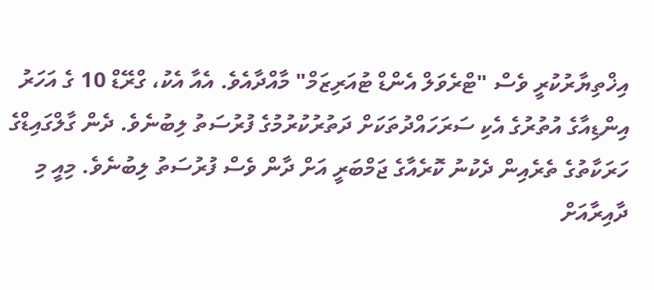އިޚްތިޔާރުކުރީ ވެސް "ޓްރެވަލް އެންޑް ޓުއަރިޒަމް" މާއްދާއެވެ. އެއާ އެކު، ގްރޭޑް 10 ގެ އަހަރު އިންޑިއާގެ އުތުރުގެ އެކި ސަރަހައްދުތަކަށް ދަތުރުކުރުމުގެ ފުރުސަތު ލިބުނެވެ. ދެން ގާލްގައިޑްގެ ހަރަކާތުގެ ތެރެއިން ދެކުނު ކޮރެއާގެ ޖަމްބަރީ އަށް ދާން ވެސް ފުރުސަތު ލިބުނެވެ. މިއީ މި ދާއިރާއަށް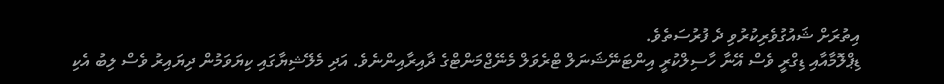އިތުރަށް ޝައުގުވެރިކުރުވި ދެ ފުރުސަތެވެ.
ޑިޕްލޮމާއާއި ޑިގްރީ ވެސް އޭނާ ހާސިލްކުރީ އިންޓަނޭޝަނަލް ޓްރެވަލް މެނޭޖްމަންޓްގެ ދާއިރާއިންނެވެ. އަދި މެލޭޝިޔާގައި ކިޔަވަމުން ދިޔައިރު ވެސް ލިބު އެކި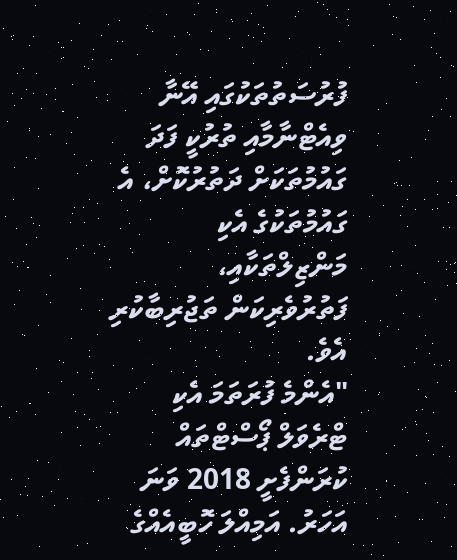ފުރުސަތުތަކުގައި އޭނާ ވިއެޓްނާމާއި ތުރުކީ ފަދަ ގައުމުތަކަށް ދަތުރުކޮށް، އެ ގައުމުތަކުގެ އެކި މަންޒިލްތަކާއި، ފަތުރުވެރިކަން ތަޖުރިބާކުރި އެވެ.
"އެންމެ ފުރަތަމަ އެކި ޓްރެވަލް ޕޯސްޓްތައް ކުރަންފެށީ 2018 ވަނަ އަހަރު. އަމިއްލަ ހޮބީއެއްގެ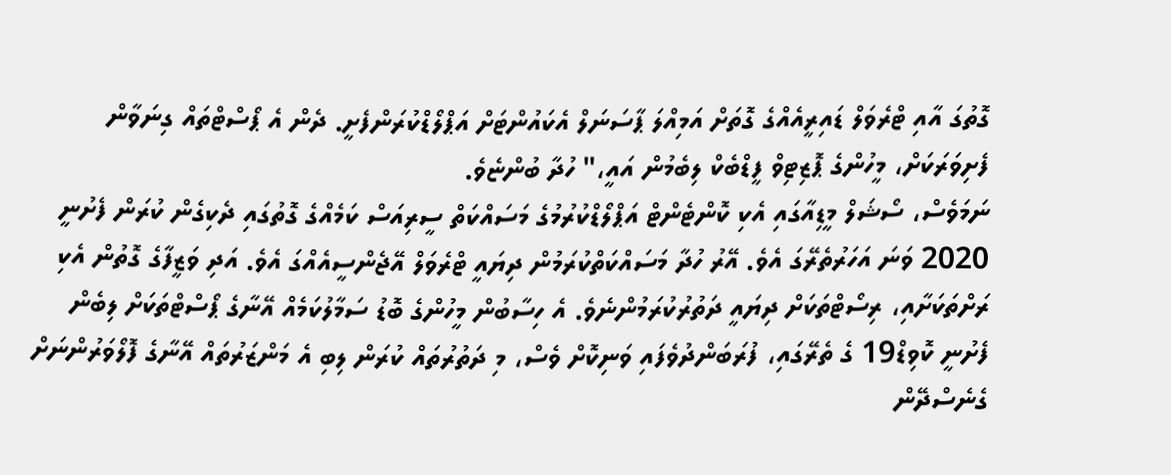ގޮތުގަ އާއި ޓްރެވަލް ޑައިރީއެއްގެ ގޮތަށް އަމިއްލަ ޕާސަނަލް އެކައުންޓަށް އަޕްލޯޑްކުރަންފެށީ. ދެން އެ ޕޯސްޓްތައް ގިނަވާން ފެށިވަރަކަށް، މީހުންގެ ޕޮޒިޓިވް ފީޑްބެކް ލިބެމުން އައީ،" ހުދާ ބުންޏެވެ.
ނަމަވެސް، ސޯޝަލް މީޑިއާގައި އެކި ކޮންޓެންޓް އަޕްލޯޑްކުރުމުގެ މަސައްކަތް ސީރިއަސް ކަމެއްގެ ގޮތުގައި ދެކިގެން ކުރަން ފެށުނީ 2020 ވަނަ އަހަރުތެރޭގަ އެވެ. އޭރު ހުދާ މަސައްކަތްކުރަމުން ދިޔައީ ޓްރެވަލް އޭޖެންސީއެއްގަ އެވެ. އަދި ވަޒީފާގެ ގޮތުން އެކި ރަށްތަކަށާއި، ރިސޯޓްތަކަށް ދިޔައީ ދަތުރުކުރަމުންނެވެ. އެ ހިސާބުން މީހުންގެ ބޮޑު ސަމާލުކަމެއް އޭނާގެ ޕޯސްޓްތަކަށް ލިބެން ފެށުނީ ކޮވިޑް19 ގެ ތެރޭގައި، ފުރަބަންދުވެފައި ވަނިކޮށް ވެސް، މި ދަތުރުތައް ކުރަން ލިބި އެ މަންޒަރުތައް އޭނާގެ ފޮލޯވަރުންނަށް ގެނެސްދޭން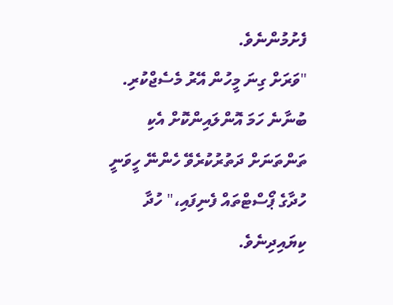ފެށުމުންނެވެ.
"ވަރަށް ގިނަ މީހުން އޭރު މެސެޖްކުރި. ބުނާނެ ހަމަ އޮންލައިންކޮށް އެކި ތަންތަނަށް ދަތުރުކުރެވޭ ހެންނޭ ހީވަނީ ހުދާގެ ޕޯސްޓްތައް ފެނިފައި،" ހުދާ ކިޔައިދިނެވެ.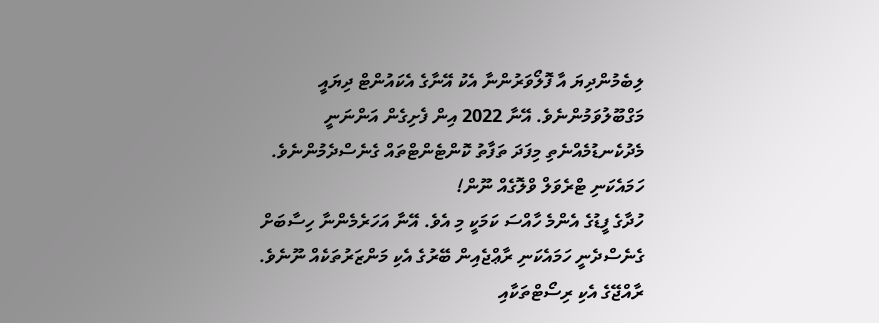ލިބެމުންދިޔަ އާ ފޮލޯވަރުންނާ އެކު އޭނާގެ އެކައުންޓް ދިޔައީ މަގްބޫލުވަމުންނެވެ. އޭނާ 2022 އިން ފެށިގެން އަންނަނީ މެދުކެނޑުމެއްނެތި މިފަދަ ތަފާތު ކޮންޓެންޓްތައް ގެނެސްދެމުންނެވެ.
ހަމައެކަނި ޓްރެވަލް ވްލޮގެއް ނޫން!
ހުދާގެ ފީޑުގެ އެންމެ ހާއްސަ ކަމަކީ މި އެވެ. އޭނާ އަހަރެމެންނާ ހިސާބަށް ގެނެސްދެނީ ހަމައެކަނި ރާޢްޖެއިން ބޭރުގެ އެކި މަންޒަރުތަކެއް ނޫނެވެ. ރާއްޖޭގެ އެކި ރިސޯޓްތަކާއި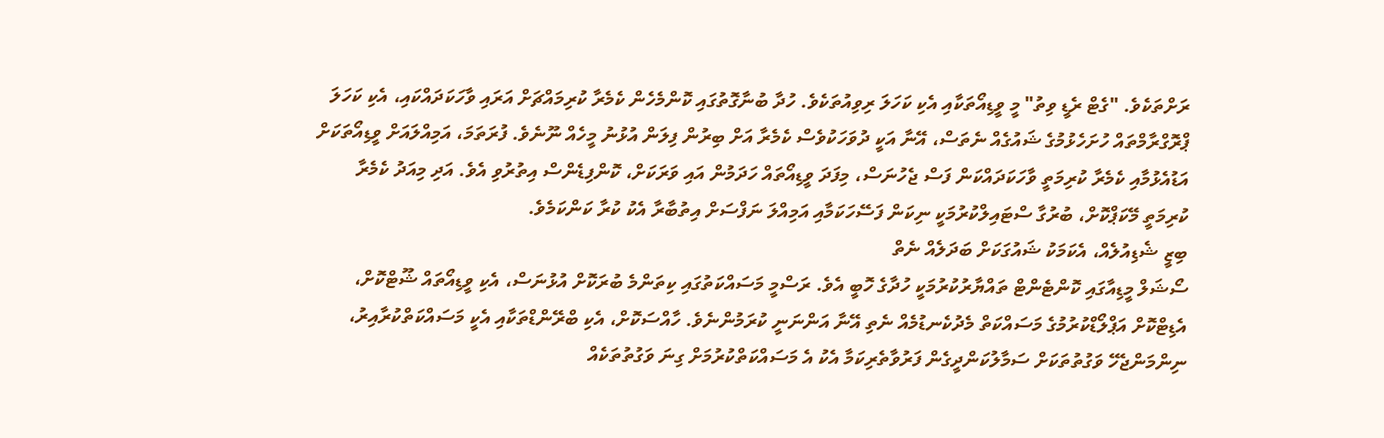ރަށްތަކެވެ. "ގެޓް ރެޑީ ވިތު" މީ ވީޑިއޯތަކާއި އެކި ކަހަލަ ރިވިއުތަކެވެ. ހުދާ ބުނާގޮތުގައި ކޮންމެހެން ކެމެރާ ކުރިމައްޗަށް އަރައި ވާހަކަދައްކައި، އެކި ކަހަލަ ޕްރޮގްރާމްތައް ހުށަހެޅުމުގެ ޝައުގެއް ނެތަސް، އޭނާ އަކީ ދުވަހަކުވެސް ކެމެރާ އަށް ބިރުން ފިލަން އުޅުނު މީހެއް ނޫނެވެ. ފުރަތަމަ، އަމިއްލައަށް ވީޑިއޯތަކަށް އަޑުއެޅުމާއި ކެމެރާ ކުރިމަތީ ވާހަކަދައްކަން ފަސް ޖެހުނަސް، މިފަދަ ވީޑިއޯތައް ހަދަމުން އައި ވަރަކަށް، ކޮންފިޑެންސް އިތުރުވި އެވެ. އަދި މިއަދު ކެމެރާ ކުރިމަތީ މޭކަޕްކޮށް، ބުރުގާ ސްޓައިލްކުރުމަކީ ނިކަން ފަސޭހަކަމާއި އަމިއްލަ ނަފްސަށް އިތުބާރާ އެކު ކުރާ ކަންކަމެވެ.
ބިޒީ ޝެޑިއުލެއް، އެކަމަކު ޝައުގަކަށް ބަދަލެއް ނެތް
ސޯޝަލް މީޑިއާގައި ކޮންޓެންޓް ތައްޔާރުކުރުމަކީ ހުދާގެ ހޮބީ އެވެ. ރަސްމީ މަސައްކަތުގައި ކިތަންމެ ބުރަކޮށް އުޅުނަސް، އެކި ވީޑިއޯތައް ޝޫޓްކޮށް، އެޑިޓްކޮށް އަޕްލޯޑްކުރުމުގެ މަސައްކަތް މެދުކެނޑުމެއް ނެތި އޭނާ އަންނަނީ ކުރަމުންނެވެ. ހާއްސަކޮށް، އެކި ބްރޭންޑްތަކާއި އެކީ މަސައްކަތްކުރާއިރު، ނިންމަންޖެހޭ ވަގުތުތަކަށް ސަމާލުކަންދީގެން ފަރުވާތެރިކަމާ އެކު އެ މަސައްކަތްކުރުމަށް ގިނަ ވަގުތުތަކެއް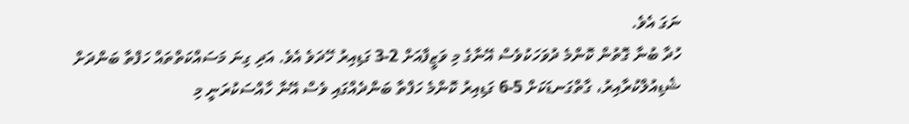ނަގަ އެވެ.
ހުދާ ބުނާ ގޮތުން ކޮންމެ ދުވަހަކުވެސް އޭނާގެ މި ވަޒީފާއަށް 2-3 ގަޑިއިރު ހޭދަވެ އެވެ. އަދި ގިނަ މަސައްކަތްތައް ހަފްތާ ބަންދަށް ޝެޑިއުލްކުރާއިރު، ގާތްގަނޑަކަށް 5-6 ގަޑިއިރު ކޮންމެ ހަފްތާ ބަންދެއްގައި ވެސް އޭނާ ހާއްސަކުރަނީ މި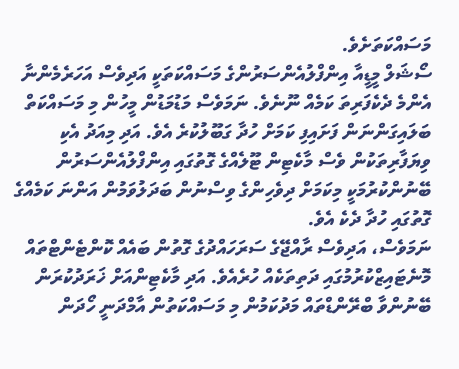މަސައްކަތަށެވެ.
ސޯޝަލް މީޑީއާ އިންފްލުއެންސަރުންގެ މަސައްކަތަކީ އަދިވެސް އަހަރެމެންނާ އެންމެ ދެކެފަރިތަ ކަމެއް ނޫނެވެ. ނަމަވެސް މަޑުމަޑުން މީހުން މި މަސައްކަތް ބަލައިގަންނަން ފަށައިފި ކަމަށް ހުދާ ގަބޫލުކުރެ އެވެ. އަދި މިއަދު އެކި ވިޔަފާރިތަކުން ވެސް މާކެޓިން ޓޫލެއްގެ ގޮތުގައި އިންފްލުއެންސަރުން ބޭނުންކުރުމަކީ މިކަމަށް ދިވެހިންގެ ވިސްނުން ބަދަލުވަމުން އަންނަ ކަމެއްގެ ގޮތުގައި ހުދާ ދެކެ އެވެ.
ނަމަވެސް، އަދިވެސް ރާއްޖޭގެ ސަރަހައްދުގެ ގޮތުން ބައެއް ކޮންޓެންޓްތައް މޮނެޓައިޒްކުރުމުގައި ދަތިތަކެއް ހުރެއެވެ. އަދި މާކެޓިންއަށް ޚަރަދުކުރަން ބޭނުންވާ ބްރޭންޑްތައް މަދުކަމުން މި މަސައްކަތުން އާމްދަނީ ހޯދަން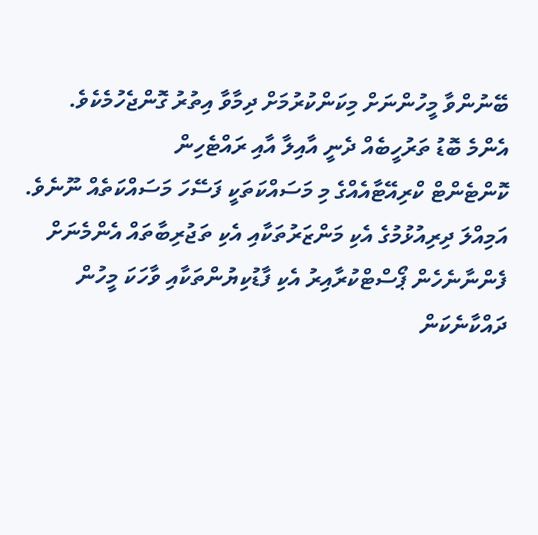ބޭނުންވާ މީހުންނަށް މިކަންކުރުމަށް ދިމާވާ އިތުރު ގޮންޖެހުމެކެވެ.
އެންމެ ބޮޑު ތަރުހީބެއް ދެނީ އާއިލާ އާއި ރައްޓެހިން
ކޮންޓެންޓް ކްރިއޭޓާއެއްގެ މި މަސައްކަތަކީ ފަސޭހަ މަސައްކަތެއް ނޫނެވެ. އަމިއްލަ ދިރިއުޅުމުގެ އެކި މަންޒަރުތަކާއި އެކި ތަޖުރިބާތައް އެންމެނަށް ފެންނާނެހެން ޕޯސްޓްކުރާއިރު އެކި ފާޑުކިޔުންތަކާއި ވާހަކަ މީހުން ދައްކާނެކަން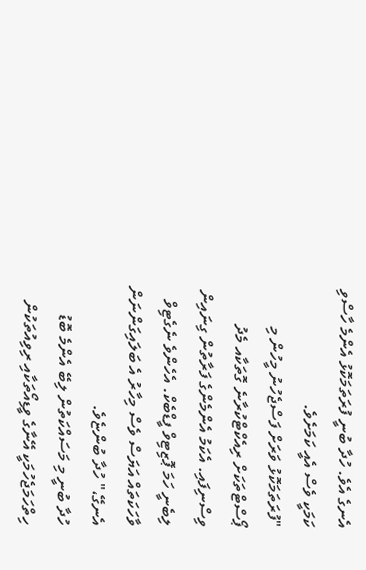އެނގެ އެވެ. ހުދާ ބުނީ ފުރަތަމަކޮޅު އެންމެ ހާސްވި ކަމަކީ ވެސް އެއީ ކަމަށެވެ.
"ފުރަތަމަކޮޅު ވަރަށް ފަސްޖެހުނު މީހުން މި ޕޯސްޓްތަކަށް ރިއެކްޓްކުރާނެ ގޮތަކާއ މެދު ވިސްނިފައި. އެކަމު އެންމެންގެ ފަރާތުން ގިނައިން ލިބެނީ ހަމަ ޕޮޒިޓިވް ފީޑްބެކް. އެހެންވެ ނެގެޓިވް ވާހަކަތައް އަޔަސް ވެސް މިހާރު އެ ބަލައިގަންނަން އެނގޭ،" ހުދާ ބުންޏެވެ.
ހުދާ ބުނީ މި މަސައްކަތުން ލިބޭ އެންމެ ބޮޑު ހިތްހަމަޖެހުމަކީ އޭނާގެ ވީޑިއޯތަކާއި ރިވިއުތަކުން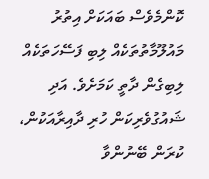ކޮންމެވެސް ބައަކަށް އިތުރު މައުލޫމާތުތަކެއް ލިބި ފަސޭހަތަކެއް ލިބިގެން ދާތީ ކަމަށެވެ. އަދި ޝައުގުވެރިކަން ހުރި ދާއިރާއަކުން، ކުރަން ބޭނުންވާ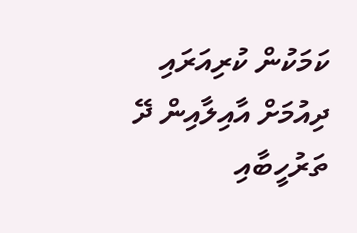ކަމަކުން ކުރިއަރައި ދިއުމަށް އާއިލާއިން ދޭ ތަރުހީބާއި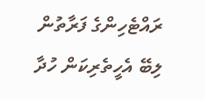ރައްޓެހިންގެ ފަރާތުން ލިބޭ އެހީތެރިކަން ހުދާ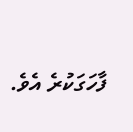ފާހަގަކުރެ އެވެ.